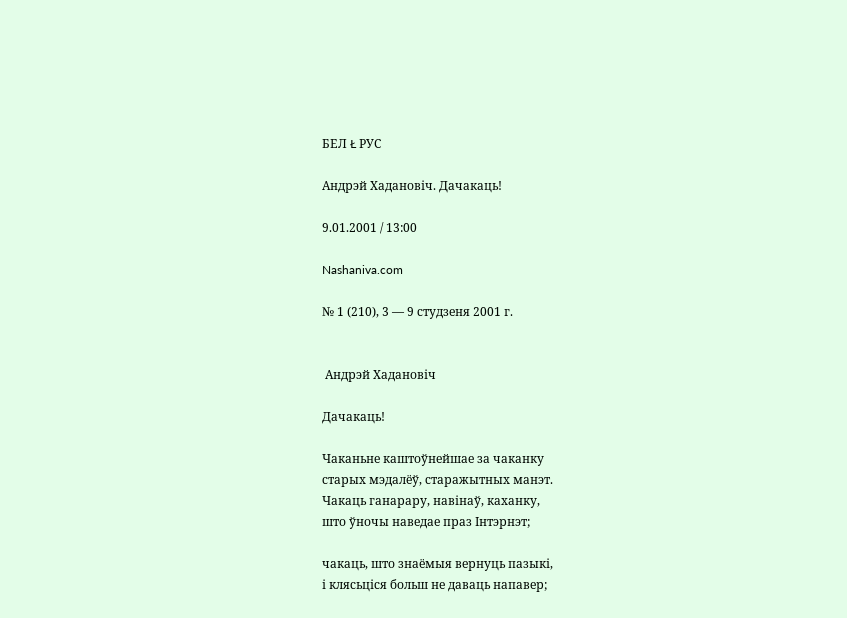БЕЛ Ł РУС

Андрэй Хадановіч. Дачакаць!

9.01.2001 / 13:00

Nashaniva.com

№ 1 (210), 3 — 9 студзеня 2001 г.


 Андрэй Хадановіч

Дачакаць!

Чаканьне каштоўнейшае за чаканку
старых мэдалёў, старажытных манэт.
Чакаць ганарару, навінаў, каханку,
што ўночы наведае праз Інтэрнэт;

чакаць, што знаёмыя вернуць пазыкі,
і клясьціся больш не даваць напавер;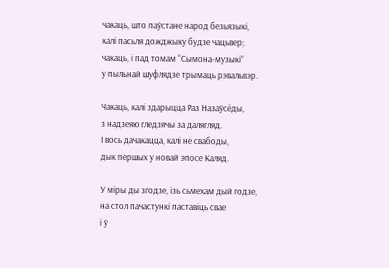чакаць, што паўстане народ безьязыкі,
калі пасьля дожджыку будзе чацьвер;
чакаць, і пад томам “Сымона-музыкі”
у пыльнай шуфлядзе трымаць рэвальвэр.

Чакаць, калі здарыцца Раз Назаўсёды,
з надзеяю гледзячы за далягляд.
І вось дачакацца, калі не свабоды,
дык першых у новай эпосе Каляд.

У міры ды згодзе, ізь сьмехам дый годзе,
на стол пачастункі паставіць свае
і ў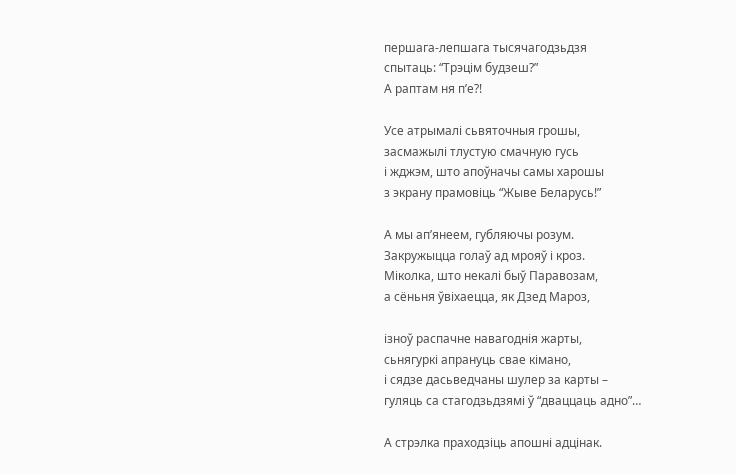першага-лепшага тысячагодзьдзя
спытаць: “Трэцім будзеш?”
А раптам ня п’е?!

Усе атрымалі сьвяточныя грошы,
засмажылі тлустую смачную гусь
і жджэм, што апоўначы самы харошы
з экрану прамовіць “Жыве Беларусь!”

А мы ап’янеем, губляючы розум.
Закружыцца голаў ад мрояў і кроз.
Міколка, што некалі быў Паравозам,
а сёньня ўвіхаецца, як Дзед Мароз,

ізноў распачне навагоднія жарты,
сьнягуркі апрануць свае кімано,
і сядзе дасьведчаны шулер за карты –
гуляць са стагодзьдзямі ў “дваццаць адно”…

А стрэлка праходзіць апошні адцінак.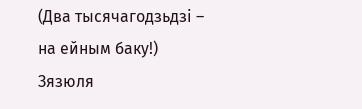(Два тысячагодзьдзі – на ейным баку!)
Зязюля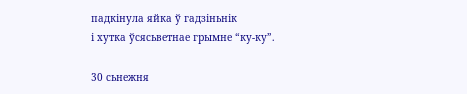падкінула яйка ў гадзіньнік
і хутка ўсясьветнае грымне “ку-ку”.

30 сьнежня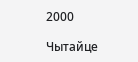2000

Чытайце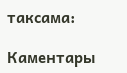таксама:

Каментары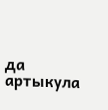да артыкула